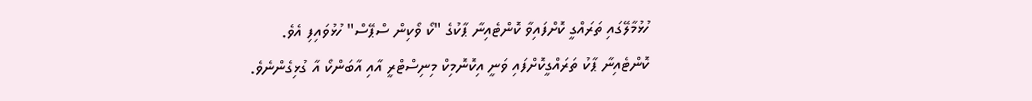ހުޅުމާލޭގައި ތަރައްގީ ކޮށްފައިވާ ކޮންޓެއިނާ ޕާކުގެ "ކޯ ވޯކިން ސްޕޭސް" ހުޅުވައިފި އެވެ.
ކޮންޓެއިނާ ޕާކު ތަރައްގީކޮށްފައި ވަނީ އިކޮނޮމިކް މިނިސްޓްރީ އާއި އާބަންކޯ އާ ގުޅިގެންނެވެ.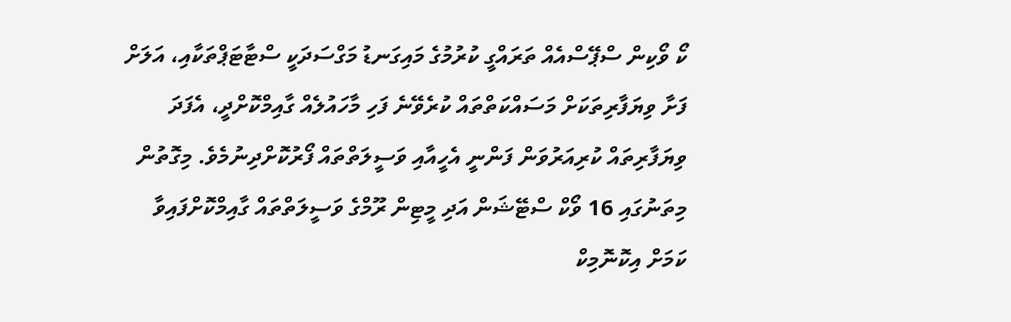ކޯ ވޯކިން ސްޕޭސްއެއް ތަރައްގީ ކުރުމުގެ މައިގަނޑު މަގްސަދަކީ ސްޓާޓަޕްތަކާއި، އަލަށް ފަށާ ވިޔަފާރިތަކަށް މަސައްކަތްތައް ކުރެވޭނެ ފަހި މާހައުލެއް ގާއިމްކޮށްދީ، އެފަދަ ވިޔަފާރިތައް ކުރިއަރުވަން ފަންނީ އެހީއާއި ވަސީލަތްތައް ފޯރުކޮށްދިނުމެވެ. މިގޮތުން މިތަނުގައި 16 ވޯކް ސްޓޭޝަން އަދި މީޓިން ރޫމްގެ ވަސީލަތްތައް ގާއިމްކޮށްފައިވާ ކަމަށް އިކޮނޮމިކް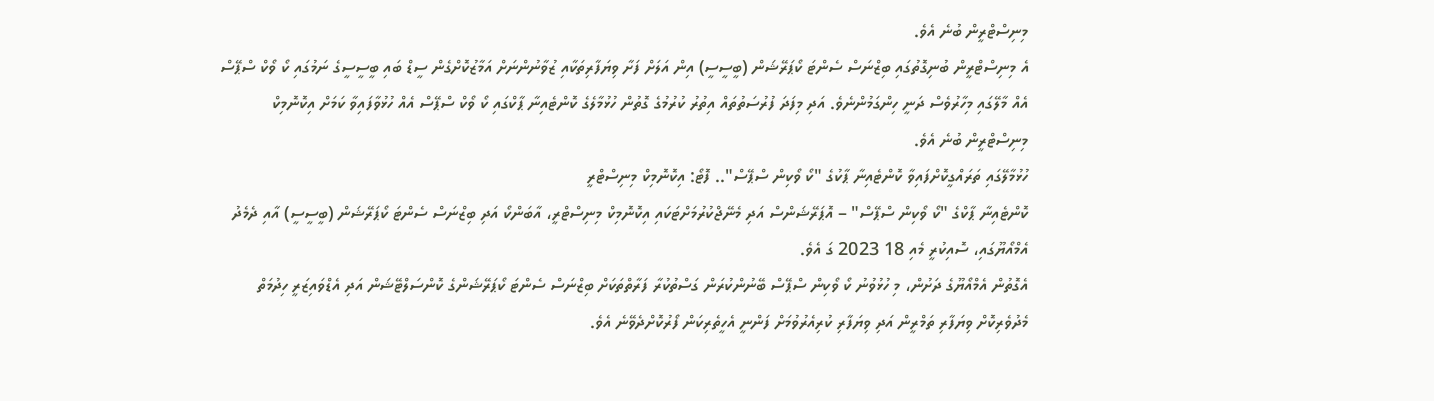މިނިސްޓްރީން ބުނެ އެވެ.
އެ މިނިސްޓްރީން ބުނިގޮތުގައި ބިޒްނަސް ސެންޓަ ކޯޕަރޭޝަން (ބީސީސީ) އިން އަލަށް ފަށާ ވިޔަފާރިތަކާއި ޒުވާނުންނަށް އަމާޒުކޮށްގެން ސީޑް ބައި ބީސީސީގެ ނަމުގައި ކޯ ވޯކް ސްޕޭސް އެއް މާލޭގައި މިހާރުވެސް ދަނީ ހިންގަމުންނެވެ. އަދި މިފަދަ ފުރުސަތުތައް އިތުރު ކުރުމުގެ ގޮތުން ހުޅުމާލެގެ ކޮންޓެއިނާ ޕާކްގައި ކޯ ވޯކް ސްޕޭސް އެއް ހުޅުވާފައިވާ ކަމަށް އިކޮނޮމިކް މިނިސްޓްރީން ބުނެ އެވެ.
ހުޅުމާލޭގައި ތަރައްގީކޮށްފައިވާ ކޮންޓެއިނާ ޕާކުގެ "ކޯ ވޯކިން ސްޕޭސް".. ފޮޓޯ: އިކޮނޮމިކް މިނިސްޓްރީ
ކޮންޓެއިނާ ޕާކްގެ "ކޯ ވޯކިން ސްޕޭސް" – އޮޕަރޭޝަންސް އަދި މެނޭޖްކުރުމަށްޓަކައި އިކޮނޮމިކް މިނިސްޓްރީ، އާބަންކޯ އަދި ބިޒްނަސް ސެންޓަ ކޯޕަރޭޝަން (ބީސީސީ) އާއި ދެމެދު އެމްއޯޔޫގައި، ސޮއިކުރީ މެއި 18 2023 ގަ އެވެ.
އެގޮތުން އެމްއޯޔޫގެ ދަށުން، މި ހުޅުވުނު ކޯ ވޯކިން ސްޕޭސް ބޭނުންކުރަން ގަސްތުކުރާ ފަރާތްތަކަށް ބިޒްނަސް ސެންޓަ ކޯޕަރޭޝަންގެ ކޮންސަލްޓޭޝަން އަދި އެޑްވައިޒަރީ ހިދުމަތް މެދުވެރިކޮށް ވިޔަފާރި ތަމްރީން އަދި ވިޔަފާރި ކުރިއެރުވުމަށް ފަންނީ އެހީތެރިކަން ފޯރުކޮށްދެވޭނެ އެވެ.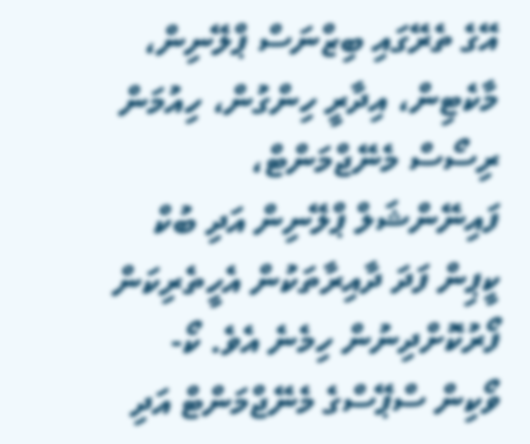އޭގެ ތެރޭގައި ބިޒްނަސް ޕްލޭނިން، މާކެޓިން، އިދާރީ ހިންގުން، ހިއުމަން ރިސޯސް މެނޭޖްމަންޓް، ފައިނޭންޝަލް ޕްލޭނިން އަދި ބުކް ކީޕިން ފަދަ ދާއިރާތަކުން އެހީތެރިކަން ފޯރުކޮށްދިނުން ހިމެނެ އެވެ. ކޯ- ވޯކިން ސްޕޭސްގެ މެނޭޖްމަންޓް އަދި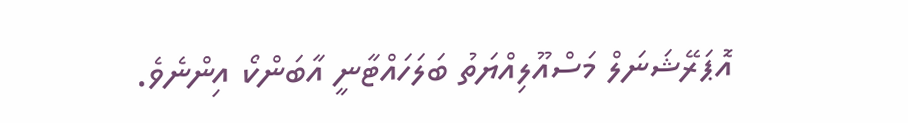އޮޕަރޭޝަނަލް މަސްއޫލިއްޔަތު ބަލަހައްޓާނީ އާބަންކޯ އިންނެވެ.